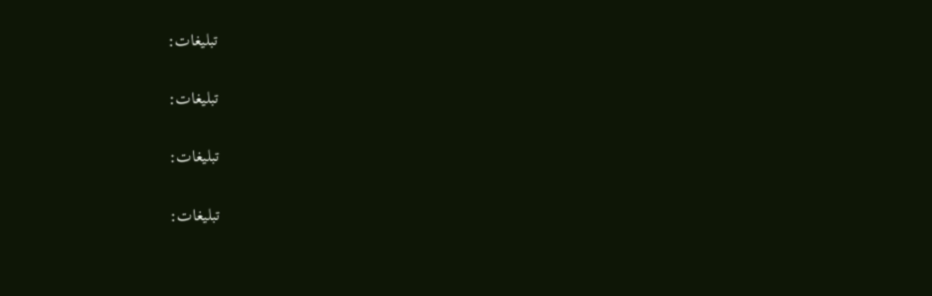تبلیغات:

تبلیغات:

تبلیغات:

تبلیغات: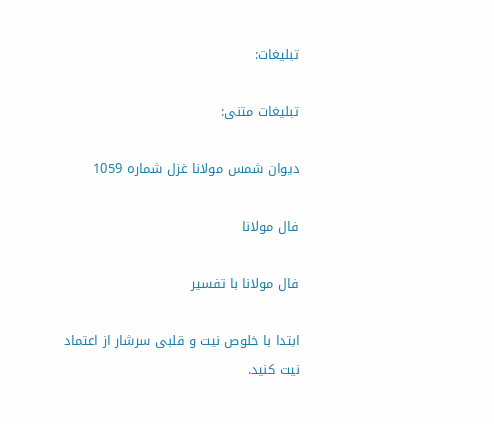تبلیغات:

تبلیغات متنی:

دیوان شمس مولانا غزل شماره 1059

فال مولانا

فال مولانا با تفسیر

ابتدا با خلوص نیت و قلبی سرشار از اعتماد نیت کنید.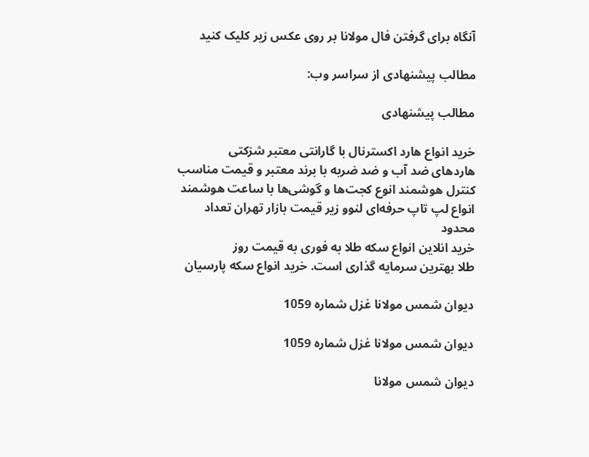آنگاه برای گرفتن فال مولانا بر روی عکس زیر کلیک کنید

مطالب پیشنهادی از سراسر وب:

مطالب پیشنهادی

خرید انواع هارد اکسترنال با گارانتی معتبر شزکتی
هارد‌های ضد آب و ضد ضربه با برند معتبر و قیمت مناسب
کنترل هوشمند انوع کجت‌ها و گوشی‌ها با ساعت هوشمند
انواع لپ تاپ حرفه‌ای لنوو زیر قیمت بازار تهران تعداد محدود
خرید انلاین انواع سکه طلا به فوری به قیمت روز
طلا بهترین سرمایه گذاری است. خرید انواع سکه پارسیان

دیوان شمس مولانا غزل شماره 1059

دیوان شمس مولانا غزل شماره 1059

دیوان شمس مولانا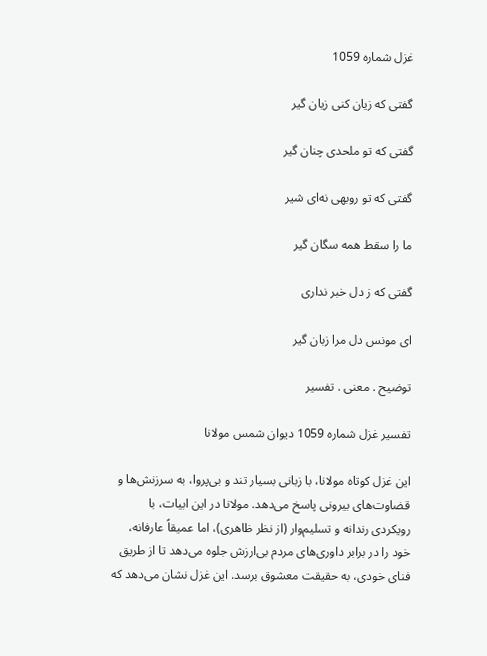غزل شماره 1059

گفتی که زیان کنی زیان گیر

گفتی که تو ملحدی چنان گیر

گفتی که تو روبهی نه‌ای شیر

ما را سقط همه سگان گیر

گفتی که ز دل خبر نداری

ای مونس دل مرا زبان گیر

توضیح . معنی . تفسیر

تفسیر غزل شماره 1059 دیوان شمس مولانا

این غزل کوتاه مولانا، با زبانی بسیار تند و بی‌پروا، به سرزنش‌ها و قضاوت‌های بیرونی پاسخ می‌دهد. مولانا در این ابیات، با رویکردی رندانه و تسلیم‌وار (از نظر ظاهری)، اما عمیقاً عارفانه، خود را در برابر داوری‌های مردم بی‌ارزش جلوه می‌دهد تا از طریق فنای خودی، به حقیقت معشوق برسد. این غزل نشان می‌دهد که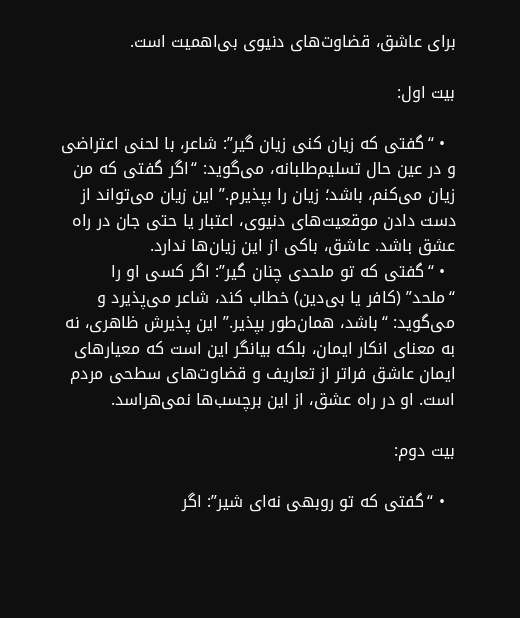برای عاشق، قضاوت‌های دنیوی بی‌اهمیت است.

بیت اول:

  • “گفتی که زیان کنی زیان گیر”: شاعر، با لحنی اعتراضی و در عین حال تسلیم‌طلبانه، می‌گوید: “اگر گفتی که من زیان می‌کنم، باشد؛ زیان را بپذیرم.” این زیان می‌تواند از دست دادن موقعیت‌های دنیوی، اعتبار یا حتی جان در راه عشق باشد. عاشق، باکی از این زیان‌ها ندارد.
  • “گفتی که تو ملحدی چنان گیر”: اگر کسی او را “ملحد” (کافر یا بی‌دین) خطاب کند، شاعر می‌پذیرد و می‌گوید: “باشد، همان‌طور بپذیر.” این پذیرش ظاهری، نه به معنای انکار ایمان، بلکه بیانگر این است که معیارهای ایمان عاشق فراتر از تعاریف و قضاوت‌های سطحی مردم است. او در راه عشق، از این برچسب‌ها نمی‌هراسد.

بیت دوم:

  • “گفتی که تو روبهی نه‌ای شیر”: اگر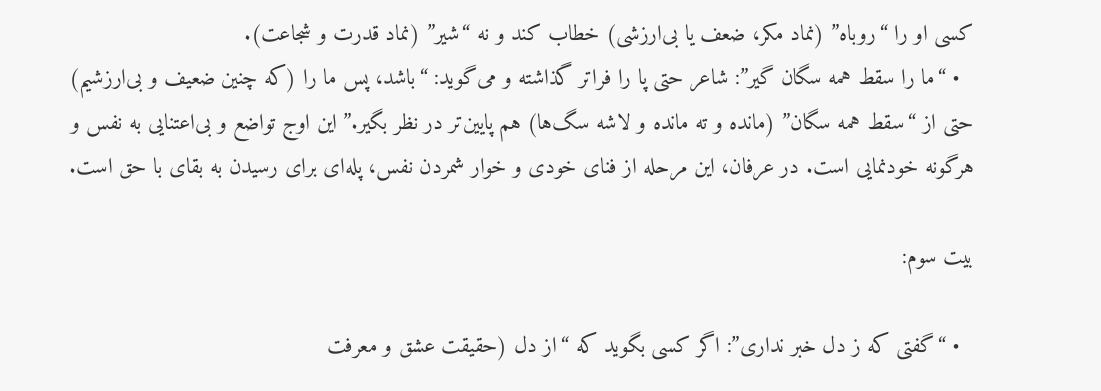کسی او را “روباه” (نماد مکر، ضعف یا بی‌ارزشی) خطاب کند و نه “شیر” (نماد قدرت و شجاعت).
  • “ما را سقط همه سگان گیر”: شاعر حتی پا را فراتر گذاشته و می‌گوید: “باشد، پس ما را (که چنین ضعیف و بی‌ارزشیم) حتی از “سقط همه سگان” (مانده و ته مانده و لاشه سگ‌ها) هم پایین‌تر در نظر بگیر.” این اوج تواضع و بی‌اعتنایی به نفس و هرگونه خودنمایی است. در عرفان، این مرحله از فنای خودی و خوار شمردن نفس، پله‌ای برای رسیدن به بقای با حق است.

بیت سوم:

  • “گفتی که ز دل خبر نداری”: اگر کسی بگوید که “از دل (حقیقت عشق و معرفت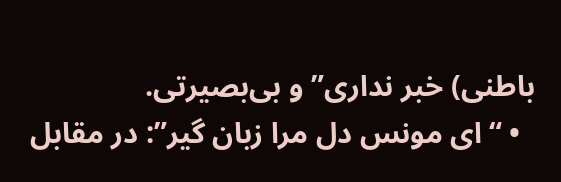باطنی) خبر نداری” و بی‌بصیرتی.
  • “ای مونس دل مرا زبان گیر”: در مقابل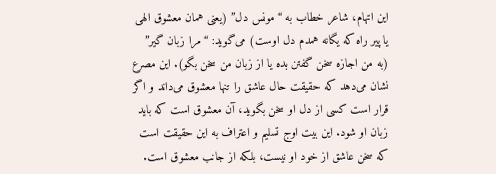این اتهام، شاعر خطاب به “مونس دل” (یعنی همان معشوق الهی یا پیر راه که یگانه همدم دل اوست) می‌گوید: “مرا زبان گیر” (به من اجازه سخن گفتن بده یا از زبان من سخن بگو). این مصرع نشان می‌دهد که حقیقت حال عاشق را تنها معشوق می‌داند و اگر قرار است کسی از دل او سخن بگوید، آن معشوق است که باید زبان او شود. این بیت اوج تسلیم و اعتراف به این حقیقت است که سخن عاشق از خود او نیست، بلکه از جانب معشوق است.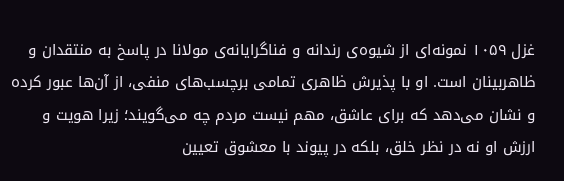غزل ۱۰۵۹ نمونه‌ای از شیوه‌ی رندانه و فناگرایانه‌ی مولانا در پاسخ به منتقدان و ظاهربینان است. او با پذیرش ظاهری تمامی برچسب‌های منفی، از آن‌ها عبور کرده و نشان می‌دهد که برای عاشق، مهم نیست مردم چه می‌گویند؛ زیرا هویت و ارزش او نه در نظر خلق، بلکه در پیوند با معشوق تعیین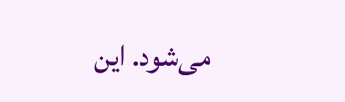می‌شود. این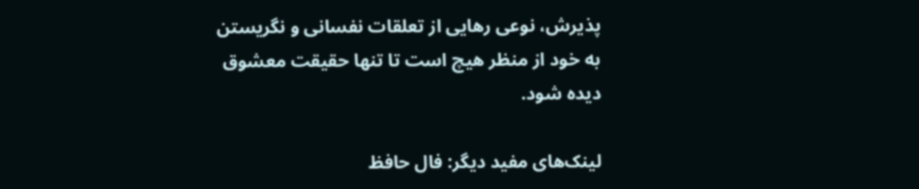پذیرش، نوعی رهایی از تعلقات نفسانی و نگریستن به خود از منظر هیچ است تا تنها حقیقت معشوق دیده شود.

لینک‌های مفید دیگر: فال حافظ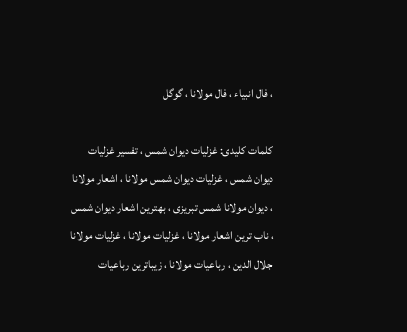، فال انبیاء ، فال مولانا ، گوگل

کلمات کلیدی: غزلیات دیوان شمس ، تفسیر غزلیات دیوان شمس ، غزلیات دیوان شمس مولانا ، اشعار مولانا ، دیوان مولانا شمس تبریزی ، بهترین اشعار دیوان شمس ، ناب ترین اشعار مولانا ، غزلیات مولانا ، غزلیات مولانا جلال الدین ، رباعیات مولانا ، زیباترین رباعیات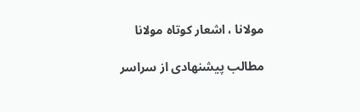مولانا ، اشعار کوتاه مولانا

مطالب پیشنهادی از سراسر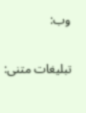وب:

تبلیغات متنی: